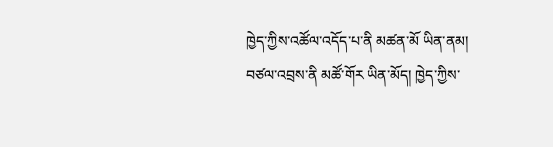ཁྱེད་ཀྱིས་འཚོལ་འདོད་པ་ནི མཚན་མོ ཡིན་ནམ།
བཙལ་འབྲས་ནི མཚོ་གོར ཡིན་མོད། ཁྱེད་ཀྱིས་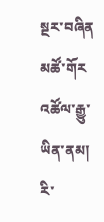སྔར་བཞིན མཚོ་གོར འཚོལ་རྒྱུ་ཡིན་ནམ།
རི་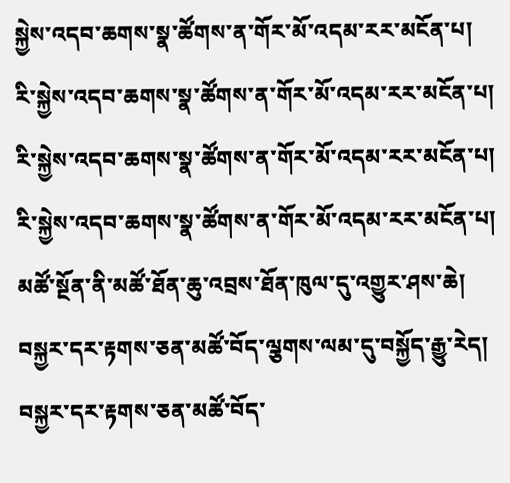སྐྱེས་འདབ་ཆགས་སྣ་ཚོགས་ན་གོར་མོ་འདམ་རར་མངོན་པ།
རི་སྐྱེས་འདབ་ཆགས་སྣ་ཚོགས་ན་གོར་མོ་འདམ་རར་མངོན་པ།
རི་སྐྱེས་འདབ་ཆགས་སྣ་ཚོགས་ན་གོར་མོ་འདམ་རར་མངོན་པ།
རི་སྐྱེས་འདབ་ཆགས་སྣ་ཚོགས་ན་གོར་མོ་འདམ་རར་མངོན་པ།
མཚོ་སྔོན་ནི་མཚོ་ཐོན་ཆུ་འབྲས་ཐོན་ཁུལ་དུ་འགྱུར་ཤས་ཆེ།
བསྐྱར་དར་རྟགས་ཅན་མཚོ་བོད་ལྕགས་ལམ་དུ་བསྐྱོད་རྒྱུ་རེད།
བསྐྱར་དར་རྟགས་ཅན་མཚོ་བོད་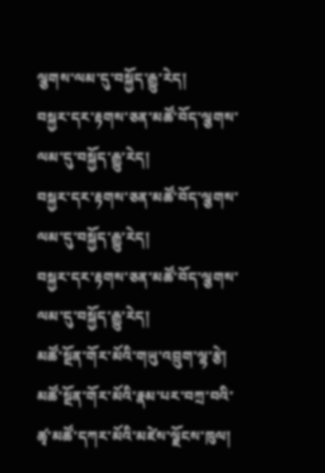ལྕགས་ལམ་དུ་བསྐྱོད་རྒྱུ་རེད།
བསྐྱར་དར་རྟགས་ཅན་མཚོ་བོད་ལྕགས་ལམ་དུ་བསྐྱོད་རྒྱུ་རེད།
བསྐྱར་དར་རྟགས་ཅན་མཚོ་བོད་ལྕགས་ལམ་དུ་བསྐྱོད་རྒྱུ་རེད།
བསྐྱར་དར་རྟགས་ཅན་མཚོ་བོད་ལྕགས་ལམ་དུ་བསྐྱོད་རྒྱུ་རེད།
མཚོ་སྔོན་གོར་མོའི་གཡུ་འབྲུག་ལྷ་རྩེ།
མཚོ་སྔོན་གོར་མོའི་རྣམ་པར་བཀྲ་བའི་ཚྭ་མཚོ་དཀར་མོའི་མཛེས་ལྗོངས་ཁུལ།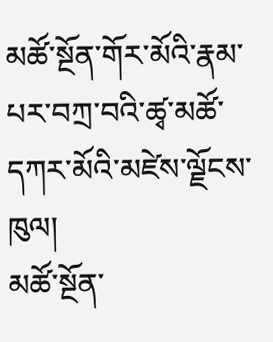མཚོ་སྔོན་གོར་མོའི་རྣམ་པར་བཀྲ་བའི་ཚྭ་མཚོ་དཀར་མོའི་མཛེས་ལྗོངས་ཁུལ།
མཚོ་སྔོན་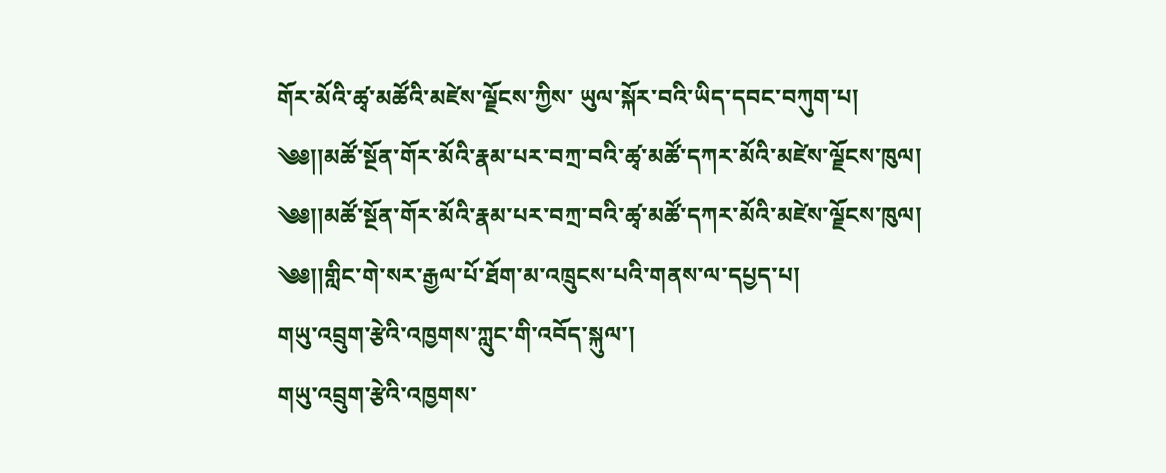གོར་མོའི་ཚྭ་མཚོའི་མཛེས་ལྗོངས་ཀྱིས་ ཡུལ་སྐོར་བའི་ཡིད་དབང་བཀུག་པ།
༄༅།།མཚོ་སྔོན་གོར་མོའི་རྣམ་པར་བཀྲ་བའི་ཚྭ་མཚོ་དཀར་མོའི་མཛེས་ལྗོངས་ཁུལ།
༄༅།།མཚོ་སྔོན་གོར་མོའི་རྣམ་པར་བཀྲ་བའི་ཚྭ་མཚོ་དཀར་མོའི་མཛེས་ལྗོངས་ཁུལ།
༄༅།།གླིང་གེ་སར་རྒྱལ་པོ་ཐོག་མ་འཁྲུངས་པའི་གནས་ལ་དཔྱད་པ།
གཡུ་འབྲུག་རྩེའི་འཁྱགས་ཀླུང་གི་འབོད་སྐུལ་།
གཡུ་འབྲུག་རྩེའི་འཁྱགས་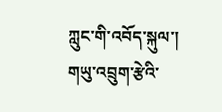ཀླུང་གི་འབོད་སྐུལ་།
གཡུ་འབྲུག་རྩེའི་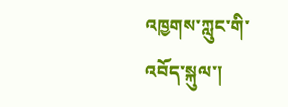འཁྱགས་ཀླུང་གི་འབོད་སྐུལ་།